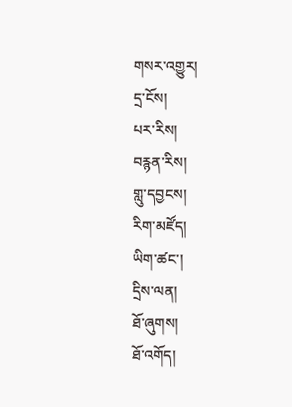གསར་འགྱུར།
དྲ་ངོས།
པར་རིས།
བརྙན་རིས།
གླུ་དབྱངས།
རིག་མཛོད།
ཡིག་ཚང་།
དྲིས་ལན།
ཐོ་ཞུགས།
ཐོ་འགོད།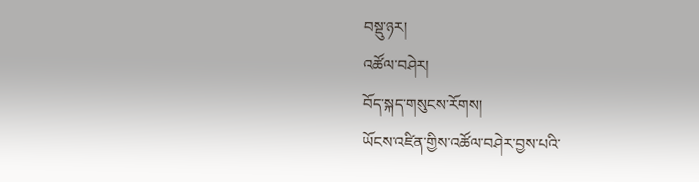བསྡུ་ཉར།
འཚོལ་བཤེར།
བོད་སྐད་གསུངས་རོགས།
ཡོངས་འཛིན་གྱིས་འཚོལ་བཤེར་བྱས་པའི་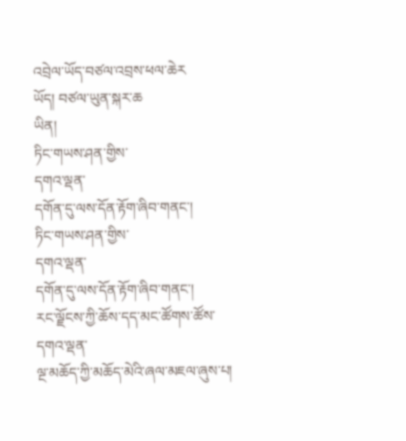འབྲེལ་ཡོད་བཙལ་འབྲས་ཕལ་ཆེར
ཡོད། བཙལ་ཡུན་སྐར་ཆ
ཡིན།
ཏིང་གཡས་ཤན་གྱིས་
དགའ་ལྡན་
དགོན་དུ་ལས་དོན་རྟོག་ཞིབ་གནང་།
ཏིང་གཡས་ཤན་གྱིས་
དགའ་ལྡན་
དགོན་དུ་ལས་དོན་རྟོག་ཞིབ་གནང་།
རང་ལྗོངས་ཀྱི་ཆོས་དད་མང་ཚོགས་ཚོས་
དགའ་ལྡན་
ལྔ་མཆོད་ཀྱི་མཆོད་མེའི་ཞལ་མཇལ་ཞུས་པ།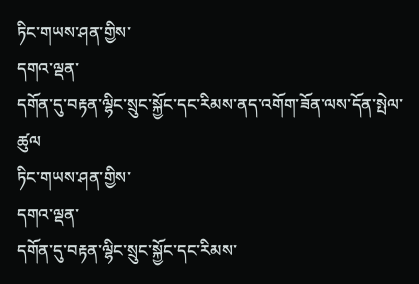ཏིང་གཡས་ཤན་གྱིས་
དགའ་ལྡན་
དགོན་དུ་བརྟན་ལྷིང་སྲུང་སྐྱོང་དང་རིམས་ནད་འགོག་ཟོན་ལས་དོན་སྤེལ་ཚུལ
ཏིང་གཡས་ཤན་གྱིས་
དགའ་ལྡན་
དགོན་དུ་བརྟན་ལྷིང་སྲུང་སྐྱོང་དང་རིམས་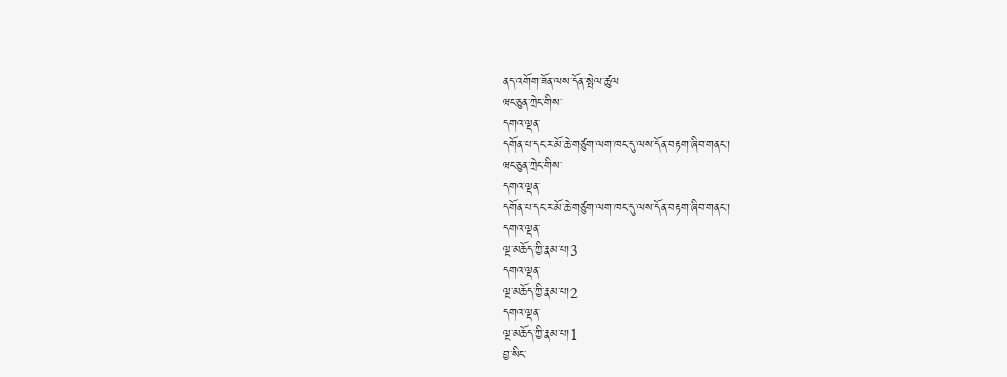ནད་འགོག་ཟོན་ལས་དོན་སྤེལ་ཚུལ
ཝང་ཅུན་ཀྲེང་གིས་
དགའ་ལྡན་
དགོན་པ་དང་ར་མོ་ཆེ་གཙུག་ལག་ཁང་དུ་ལས་དོན་བརྟག་ཞིབ་གནང་།
ཝང་ཅུན་ཀྲེང་གིས་
དགའ་ལྡན་
དགོན་པ་དང་ར་མོ་ཆེ་གཙུག་ལག་ཁང་དུ་ལས་དོན་བརྟག་ཞིབ་གནང་།
དགའ་ལྡན་
ལྔ་མཆོད་ཀྱི་རྣམ་པ།3
དགའ་ལྡན་
ལྔ་མཆོད་ཀྱི་རྣམ་པ།2
དགའ་ལྡན་
ལྔ་མཆོད་ཀྱི་རྣམ་པ།1
བྱ་སིང་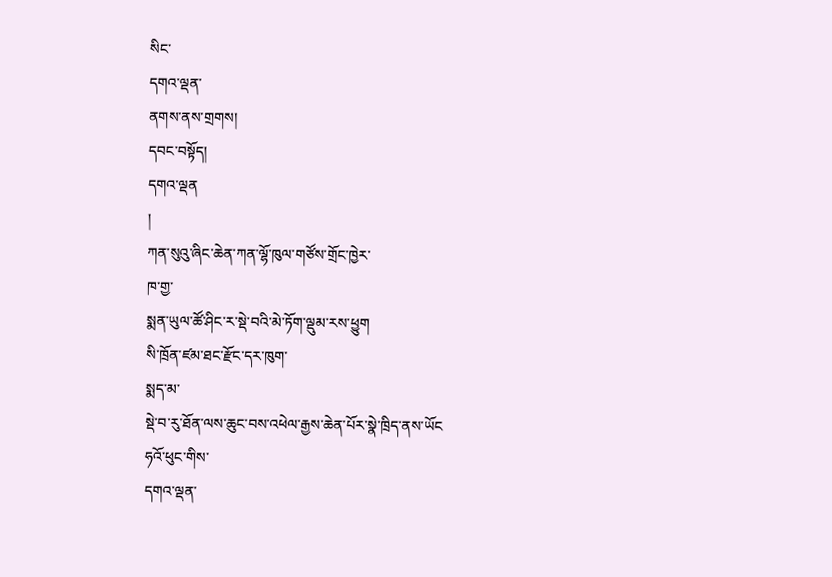སིང་
དགའ་ལྡན་
ནགས་ནས་གྲགས།
དབང་བསྟོད།
དགའ་ལྡན
།
ཀན་སུའུ་ཞིང་ཆེན་ཀན་ལྷོ་ཁུལ་གཙོས་གྲོང་ཁྱེར་
ཁ་གྱ་
སྨན་ཡུལ་ཚོ་ཤིང་ར་སྡེ་བའི་མེ་ཏོག་ལྡུམ་རས་ཕྱུག
སི་ཁྲོན་ཛམ་ཐང་རྫོང་དར་ཁུག་
སྨད་མ་
སྡེ་བ་རུ་ཐོན་ལས་ཆུང་བས་འཕེལ་རྒྱས་ཆེན་པོར་སྣེ་ཁྲིད་ནས་ཡོང
ཧའོ་ཕུང་གིས་
དགའ་ལྡན་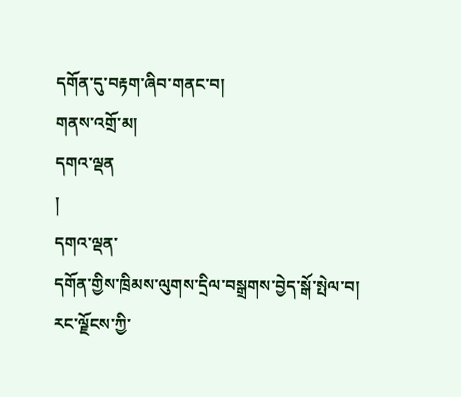དགོན་དུ་བརྟག་ཞིབ་གནང་བ།
གནས་འགྲོ་མ།
དགའ་ལྡན
།
དགའ་ལྡན་
དགོན་གྱིས་ཁྲིམས་ལུགས་དྲིལ་བསྒྲགས་བྱེད་སྒོ་སྤེལ་བ།
རང་ལྗོངས་ཀྱི་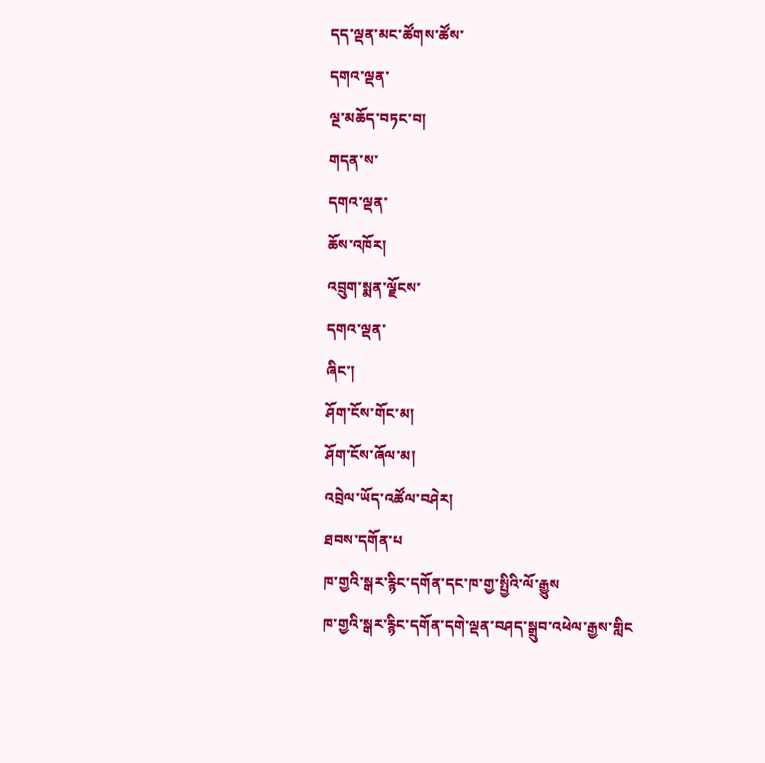དད་ལྡན་མང་ཚོགས་ཚོས་
དགའ་ལྡན་
ལྔ་མཆོད་བཏང་བ།
གདན་ས་
དགའ་ལྡན་
ཆོས་འཁོར།
འབྲུག་སྨན་ལྗོངས་
དགའ་ལྡན་
ཞིང་།
ཤོག་ངོས་གོང་མ།
ཤོག་ངོས་ཞོལ་མ།
འབྲེལ་ཡོད་འཚོལ་བཤེར།
ཐབས་དགོན་པ
ཁ་གྱའི་སྒར་རྙིང་དགོན་དང་ཁ་གྱ་སྤྱིའི་ལོ་རྒྱུས
ཁ་གྱའི་སྒར་རྙིང་དགོན་དགེ་ལྡན་བཤད་སྒྲུབ་འཕེལ་རྒྱས་གླིང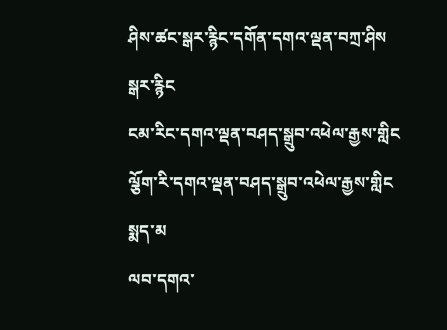ཤིས་ཚང་སྒར་རྙིང་དགོན་དགའ་ལྡན་བཀྲ་ཤིས
སྒར་རྙིང
ངམ་རིང་དགའ་ལྡན་བཤད་སྒྲུབ་འཕེལ་རྒྱས་གླིང
ལྕོག་རི་དགའ་ལྡན་བཤད་སྒྲུབ་འཕེལ་རྒྱས་གླིང
སྨད་མ
ལབ་དགའ་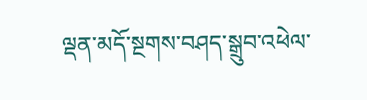ལྡན་མདོ་སྔགས་བཤད་སྒྲུབ་འཕེལ་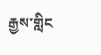རྒྱས་གླིང